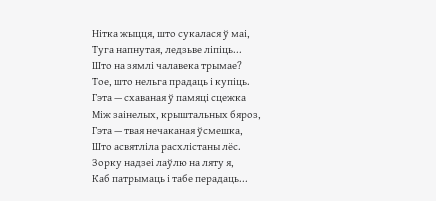Нітка жыцця, што сукалася ў маі,
Туга напнутая, ледзьве ліпіць...
Што на зямлі чалавека трымае?
Тое, што нельга прадаць і купіць.
Гэта — схаваная ў памяці сцежка
Між заінелых, крыштальных бяроз,
Гэта — твая нечаканая ўсмешка,
Што асвятліла расхлістаны лёс.
Зорку надзеі лаўлю на ляту я,
Каб патрымаць і табе перадаць...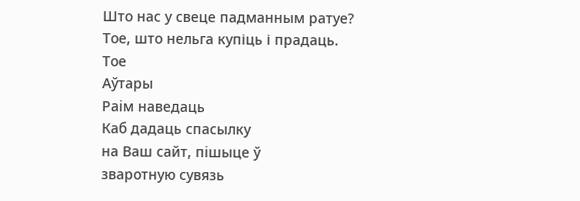Што нас у свеце падманным ратуе?
Тое, што нельга купіць і прадаць.
Тое
Аўтары
Раiм наведаць
Каб дадаць спасылку
на Ваш сайт, пiшыце ў
зваротную сувязь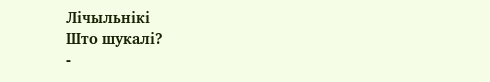Лічыльнікі
Што шукалi?
-